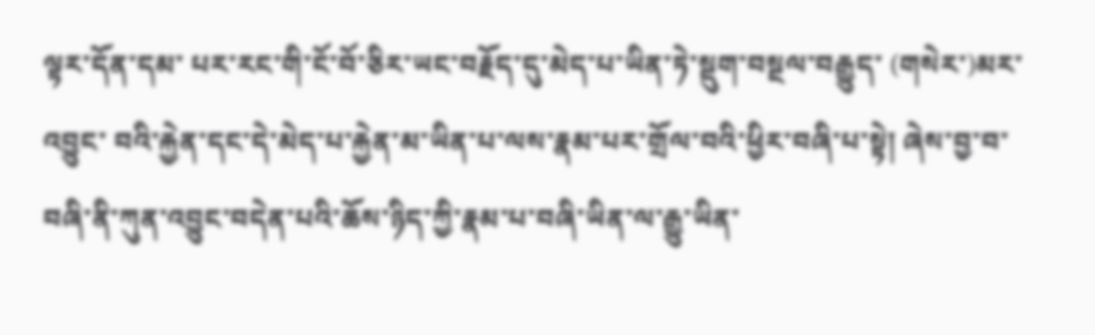ལྟར་དོན་དམ་ པར་རང་གི་ངོ་བོ་ཅིར་ཡང་བརྗོད་དུ་མེད་པ་ཡིན་ཏེ་སྡུག་བསྔལ་བརྒྱུད་ (གསེར་)མར་འབྱུང་ བའི་རྐྱེན་དང་དེ་མེད་པ་རྐྱེན་མ་ཡིན་པ་ལས་རྣམ་པར་གྲོལ་བའི་ཕྱིར་བཞི་པ་སྟེ། ཞེས་བྱ་བ་ བཞི་ནི་ཀུན་འབྱུང་བདེན་པའི་ཆོས་ཉིད་ཀྱི་རྣམ་པ་བཞི་ཡིན་ལ་རྒྱུ་ཡིན་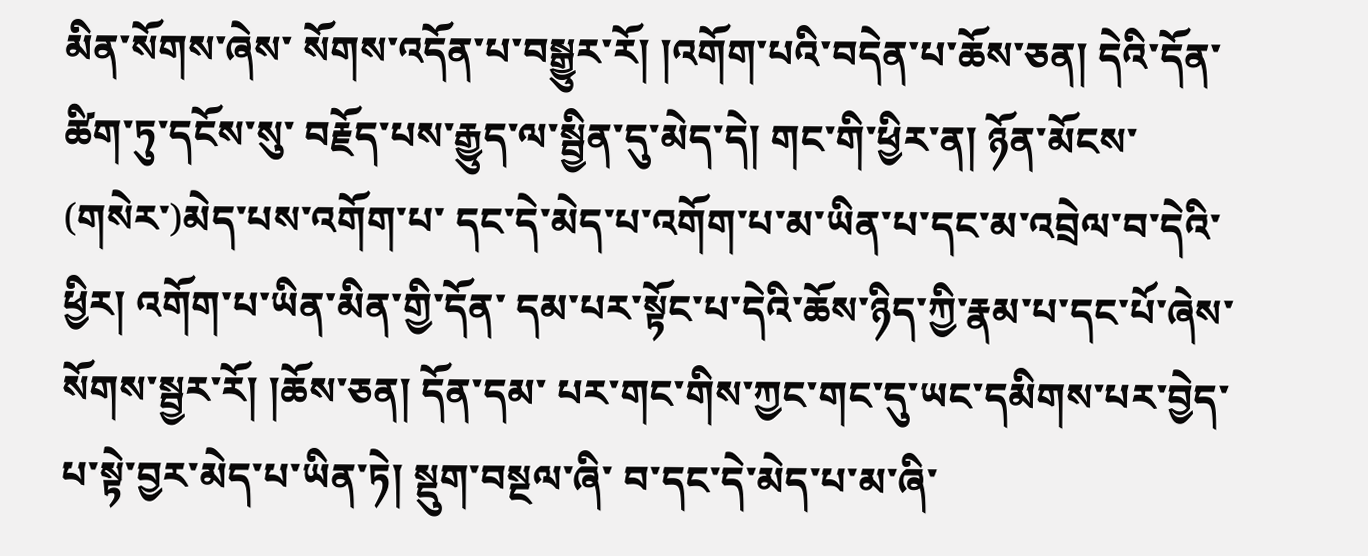མིན་སོགས་ཞེས་ སོགས་འདོན་པ་བསྒྱུར་རོ། །འགོག་པའི་བདེན་པ་ཆོས་ཅན། དེའི་དོན་ཚིག་ཏུ་དངོས་སུ་ བརྗོད་པས་རྒྱུད་ལ་སྦྱིན་དུ་མེད་དེ། གང་གི་ཕྱིར་ན། ཉོན་མོངས་ (གསེར་)མེད་པས་འགོག་པ་ དང་དེ་མེད་པ་འགོག་པ་མ་ཡིན་པ་དང་མ་འབྲེལ་བ་དེའི་ཕྱིར། འགོག་པ་ཡིན་མིན་གྱི་དོན་ དམ་པར་སྟོང་པ་དེའི་ཆོས་ཉིད་ཀྱི་རྣམ་པ་དང་པོ་ཞེས་སོགས་སྦྱར་རོ། །ཆོས་ཅན། དོན་དམ་ པར་གང་གིས་ཀྱང་གང་དུ་ཡང་དམིགས་པར་བྱེད་པ་སྟེ་བྱར་མེད་པ་ཡིན་ཏེ། སྡུག་བསྔལ་ཞི་ བ་དང་དེ་མེད་པ་མ་ཞི་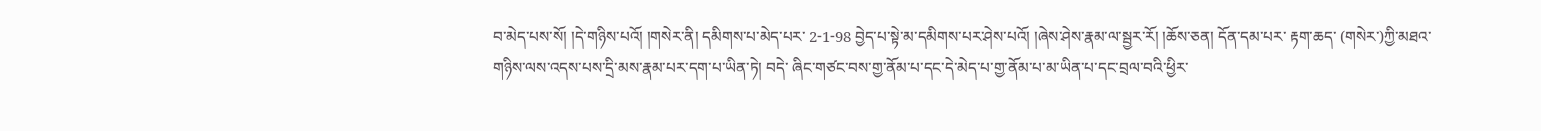བ་མེད་པས་སོ། །དེ་གཉིས་པའོ། །གསེར་ནི། དམིགས་པ་མེད་པར་ 2-1-98 བྱེད་པ་སྟེ་མ་དམིགས་པར་ཤེས་པའོ། །ཞེས་ཤེས་རྣམ་ལ་སྦྱར་རོ། །ཆོས་ཅན། དོན་དམ་པར་ རྟག་ཆད་ (གསེར་)ཀྱི་མཐའ་གཉིས་ལས་འདས་པས་དྲི་མས་རྣམ་པར་དག་པ་ཡིན་ཏེ། བདེ་ ཞིང་གཙང་བས་གྱ་ནོམ་པ་དང་དེ་མེད་པ་གྱ་ནོམ་པ་མ་ཡིན་པ་དང་བྲལ་བའི་ཕྱིར་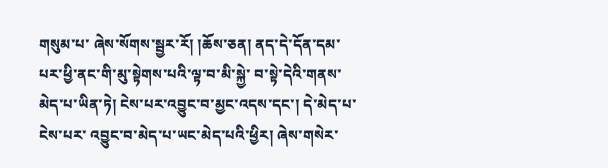གསུམ་པ་ ཞེས་སོགས་སྦྱར་རོ། །ཆོས་ཅན། ནད་དེ་དོན་དམ་པར་ཕྱི་ནང་གི་མུ་སྟེགས་པའི་ལྟ་བ་མི་སྐྱེ་ བ་སྟེ་དེའི་གནས་མེད་པ་ཡིན་ཏེ། ངེས་པར་འབྱུང་བ་མྱང་འདས་དང་། དེ་མེད་པ་ངེས་པར་ འབྱུང་བ་མེད་པ་ཡང་མེད་པའི་ཕྱིར། ཞེས་གསེར་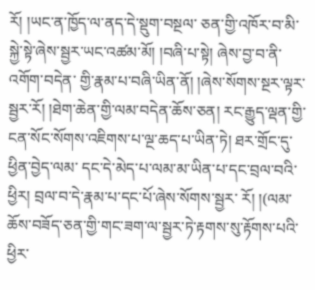རོ། །ཡང་ན་ཁྱོད་ལ་ནད་དེ་སྡུག་བསྔལ་ ཅན་གྱི་འཁོར་བ་མི་སྐྱེ་སྟེ་ཞེས་སྦྱར་ཡང་འཚམ་མོ། །བཞི་པ་སྟེ། ཞེས་བྱ་བ་ནི་འགོག་བདེན་ གྱི་རྣམ་པ་བཞི་ཡིན་ནོ། །ཞེས་སོགས་སྔར་ལྟར་སྦྱར་རོ། །ཐེག་ཆེན་གྱི་ལམ་བདེན་ཆོས་ཅན། རང་རྒྱུད་ལྡན་གྱི་ངན་སོང་སོགས་འཇིགས་པ་ལྔ་ཆད་པ་ཡིན་ཏེ། ཐར་གྲོང་དུ་ཕྱིན་བྱེད་ལམ་ དང་དེ་མེད་པ་ལམ་མ་ཡིན་པ་དང་བྲལ་བའི་ཕྱིར། བྲལ་བ་དེ་རྣམ་པ་དང་པོ་ཞེས་སོགས་སྦྱར་ རོ། །(ལམ་ཆོས་བཟོད་ཅན་གྱི་གང་ཟག་ལ་སྦྱར་ཏེ་རྟགས་སུ་རྟོགས་པའི་ཕྱིར་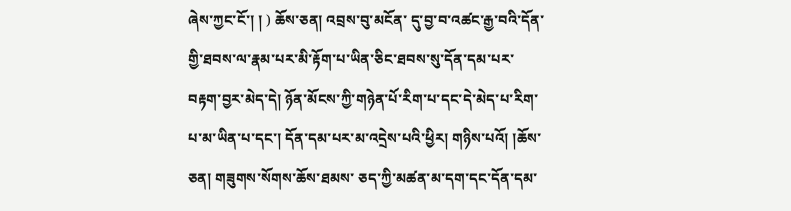ཞེས་ཀྱང་ངོ་། ། ) ཆོས་ཅན། འབྲས་བུ་མངོན་ དུ་བྱ་བ་འཚང་རྒྱ་བའི་དོན་གྱི་ཐབས་ལ་རྣམ་པར་མི་རྟོག་པ་ཡིན་ཅིང་ཐབས་སུ་དོན་དམ་པར་ བརྟག་བྱར་མེད་དེ། ཉོན་མོངས་ཀྱི་གཉེན་པོ་རིག་པ་དང་དེ་མེད་པ་རིག་པ་མ་ཡིན་པ་དང་། དོན་དམ་པར་མ་འདྲེས་པའི་ཕྱིར། གཉིས་པའོ། །ཆོས་ཅན། གཟུགས་སོགས་ཆོས་ཐམས་ ཅད་ཀྱི་མཚན་མ་དག་དང་དོན་དམ་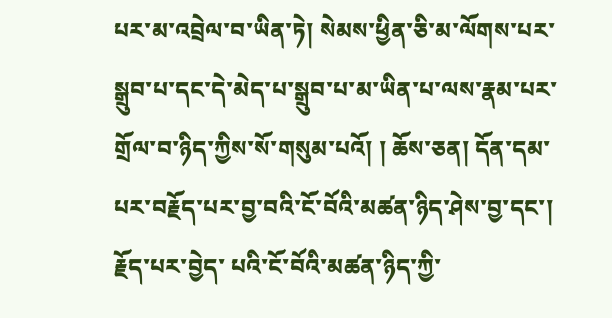པར་མ་འབྲེལ་བ་ཡིན་ཏེ། སེམས་ཕྱིན་ཅི་མ་ལོགས་པར་ སྒྲུབ་པ་དང་དེ་མེད་པ་སྒྲུབ་པ་མ་ཡིན་པ་ལས་རྣམ་པར་གྲོལ་བ་ཉིད་ཀྱིས་སོ་གསུམ་པའོ། ། ཆོས་ཅན། དོན་དམ་པར་བརྗོད་པར་བྱ་བའི་ངོ་བོའི་མཚན་ཉིད་ཤེས་བྱ་དང་། རྗོད་པར་བྱེད་ པའི་ངོ་བོའི་མཚན་ཉིད་ཀྱི་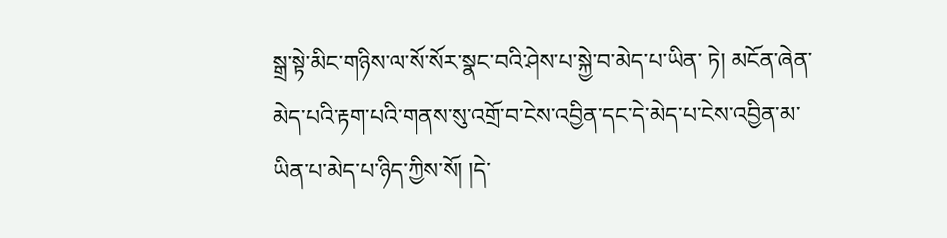སྒྲ་སྟེ་མིང་གཉིས་ལ་སོ་སོར་སྣང་བའི་ཤེས་པ་སྐྱེ་བ་མེད་པ་ཡིན་ ཏེ། མངོན་ཞེན་མེད་པའི་རྟག་པའི་གནས་སུ་འགྲོ་བ་ངེས་འབྱིན་དང་དེ་མེད་པ་ངེས་འབྱིན་མ་ ཡིན་པ་མེད་པ་ཉིད་ཀྱིས་སོ། །དེ་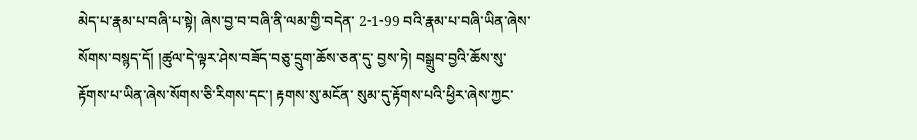མེད་པ་རྣམ་པ་བཞི་པ་སྟེ། ཞེས་བྱ་བ་བཞི་ནི་ལམ་གྱི་བདེན་ 2-1-99 བའི་རྣམ་པ་བཞི་ཡིན་ཞེས་སོགས་བསྙད་དོ། །ཚུལ་དེ་ལྟར་ཤེས་བཟོད་བཅུ་དྲུག་ཆོས་ཅན་དུ་ བྱས་ཏེ། བསྒྲུབ་བྱའི་ཆོས་སུ་རྟོགས་པ་ཡིན་ཞེས་སོགས་ཅི་རིགས་དང་། རྟགས་སུ་མངོན་ སུམ་དུ་རྟོགས་པའི་ཕྱིར་ཞེས་ཀྱང་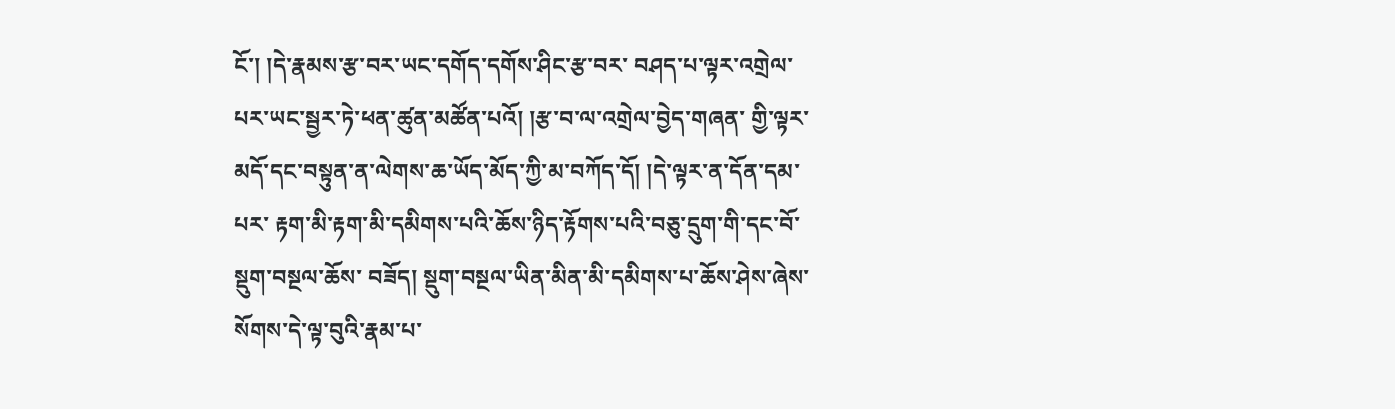ངོ་། །དེ་རྣམས་རྩ་བར་ཡང་དགོད་དགོས་ཤིང་རྩ་བར་ བཤད་པ་ལྟར་འགྲེལ་པར་ཡང་སྦྱར་ཏེ་ཕན་ཚུན་མཚོན་པའོ། །རྩ་བ་ལ་འགྲེལ་བྱེད་གཞན་ གྱི་ལྟར་མདོ་དང་བསྟུན་ན་ལེགས་ཆ་ཡོད་མོད་ཀྱི་མ་བཀོད་དོ། །དེ་ལྟར་ན་དོན་དམ་པར་ རྟག་མི་རྟག་མི་དམིགས་པའི་ཆོས་ཉིད་རྟོགས་པའི་བཅུ་དྲུག་གི་དང་བོ་སྡུག་བསྔལ་ཆོས་ བཟོད། སྡུག་བསྔལ་ཡིན་མིན་མི་དམིགས་པ་ཆོས་ཤེས་ཞེས་སོགས་དེ་ལྟ་བུའི་རྣམ་པ་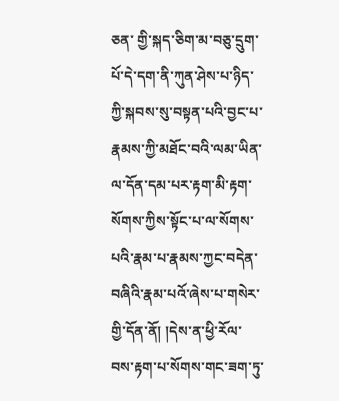ཅན་ གྱི་སྐད་ཅིག་མ་བཅུ་དྲུག་པོ་དེ་དག་ནི་ཀུན་ཤེས་པ་ཉིད་ཀྱི་སྐབས་སུ་བསྟན་པའི་བྱང་པ་ རྣམས་ཀྱི་མཐོང་བའི་ལམ་ཡིན་ལ་དོན་དམ་པར་རྟག་མི་རྟག་སོགས་ཀྱིས་སྟོང་པ་ལ་སོགས་ པའི་རྣམ་པ་རྣམས་ཀྱང་བདེན་བཞིའི་རྣམ་པའོ་ཞེས་པ་གསེར་གྱི་དོན་ནོ། །དེས་ན་ཕྱི་རོལ་ བས་རྟག་པ་སོགས་གང་ཟག་ཏུ་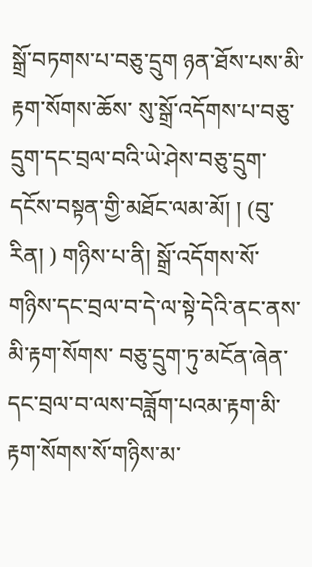སྒྲོ་བཏགས་པ་བཅུ་དྲུག ཉན་ཐོས་པས་མི་རྟག་སོགས་ཆོས་ སུ་སྒྲོ་འདོགས་པ་བཅུ་དྲུག་དང་བྲལ་བའི་ཡེ་ཤེས་བཅུ་དྲུག་དངོས་བསྟན་གྱི་མཐོང་ལམ་མོ། ། (བུ་རིན། ) གཉིས་པ་ནི། སྒྲོ་འདོགས་སོ་གཉིས་དང་བྲལ་བ་དེ་ལ་སྟེ་དེའི་ནང་ནས་མི་རྟག་སོགས་ བཅུ་དྲུག་ཏུ་མངོན་ཞེན་དང་བྲལ་བ་ལས་བཟློག་པའམ་རྟག་མི་རྟག་སོགས་སོ་གཉིས་མ་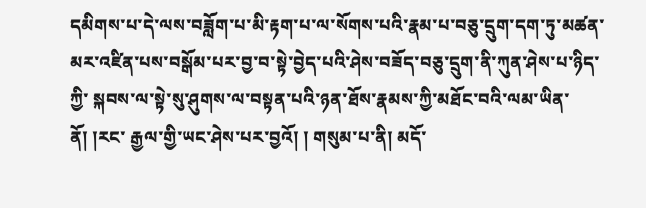དམིགས་པ་དེ་ལས་བཟློག་པ་མི་རྟག་པ་ལ་སོགས་པའི་རྣམ་པ་བཅུ་དྲུག་དག་ཏུ་མཚན་ མར་འཛིན་པས་བསྒོམ་པར་བྱ་བ་སྟེ་བྱེད་པའི་ཤེས་བཟོད་བཅུ་དྲུག་ནི་ཀུན་ཤེས་པ་ཉིད་ཀྱི་ སྐབས་ལ་སྟེ་སུ་ཤུགས་ལ་བསྟན་པའི་ཉན་ཐོས་རྣམས་ཀྱི་མཐོང་བའི་ལམ་ཡིན་ནོ། །རང་ རྒྱལ་གྱི་ཡང་ཤེས་པར་བྱའོ། ། གསུམ་པ་ནི། མདོ་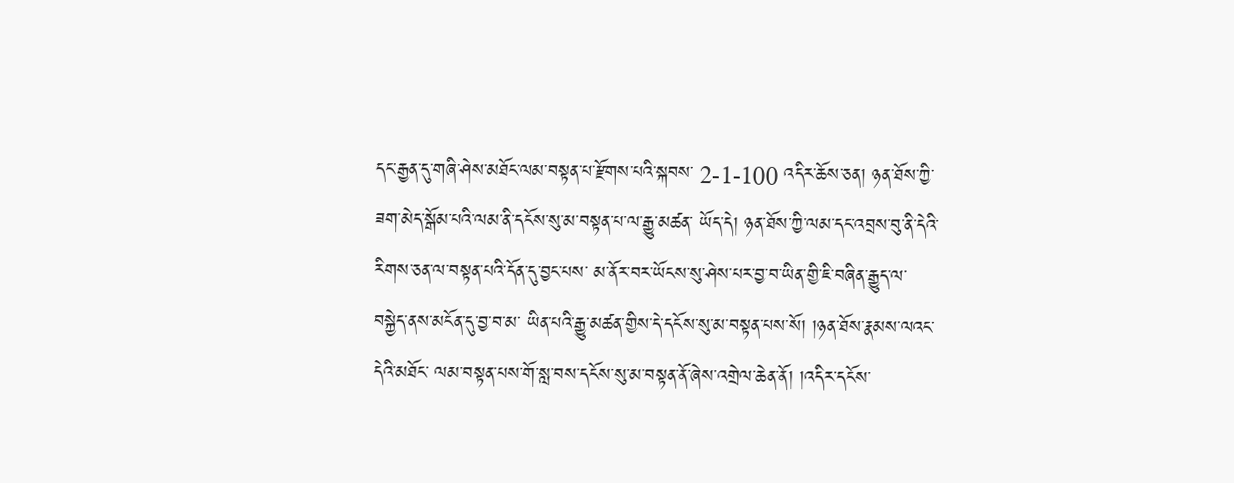དང་རྒྱན་དུ་གཞི་ཤེས་མཐོང་ལམ་བསྟན་པ་རྫོགས་པའི་སྐབས་ 2-1-100 འདིར་ཆོས་ཅན། ཉན་ཐོས་ཀྱི་ཟག་མེད་སྒོམ་པའི་ལམ་ནི་དངོས་སུ་མ་བསྟན་པ་ལ་རྒྱུ་མཚན་ ཡོད་དེ། ཉན་ཐོས་ཀྱི་ལམ་དང་འབྲས་བུ་ནི་དེའི་རིགས་ཅན་ལ་བསྟན་པའི་དོན་དུ་བྱང་པས་ མ་ནོར་བར་ཡོངས་སུ་ཤེས་པར་བྱ་བ་ཡིན་གྱི་ཇི་བཞིན་རྒྱུད་ལ་བསྐྱེད་ནས་མངོན་དུ་བྱ་བ་མ་ ཡིན་པའི་རྒྱུ་མཚན་གྱིས་དེ་དངོས་སུ་མ་བསྟན་པས་སོ། །ཉན་ཐོས་རྣམས་ལའང་དེའི་མཐོང་ ལམ་བསྟན་པས་གོ་སླ་བས་དངོས་སུ་མ་བསྟན་ནོ་ཞེས་འགྲེལ་ཆེན་ནོ། །འདིར་དངོས་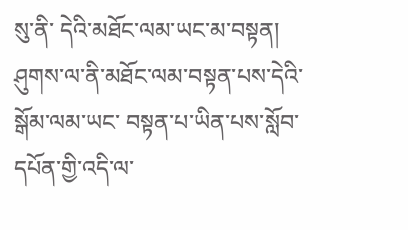སུ་ནི་ དེའི་མཐོང་ལམ་ཡང་མ་བསྟན། ཤུགས་ལ་ནི་མཐོང་ལམ་བསྟན་པས་དེའི་སྒོམ་ལམ་ཡང་ བསྟན་པ་ཡིན་པས་སློབ་དཔོན་གྱི་འདི་ལ་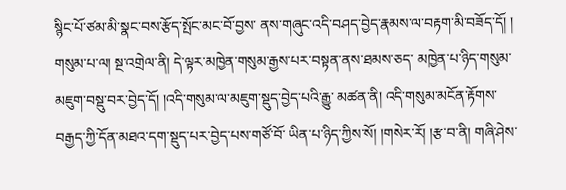སྙིང་པོ་ཙམ་མི་སྣང་བས་རྩོད་སྤོང་མང་བོ་བྱས་ ནས་གཞུང་འདི་བཤད་བྱེད་རྣམས་ལ་བརྟག་མི་བཟོད་དོ། ། གསུམ་པ་ལ། སྔ་འགྲེལ་ནི། དེ་ལྟར་མཁྱེན་གསུམ་རྒྱས་པར་བསྟན་ནས་ཐམས་ཅད་ མཁྱེན་པ་ཉིད་གསུམ་མཇུག་བསྡུ་བར་བྱེད་དོ། །འདི་གསུམ་ལ་མཇུག་སྡུད་བྱེད་པའི་རྒྱུ་ མཚན་ནི། འདི་གསུམ་མངོན་རྟོགས་བརྒྱད་ཀྱི་དོན་མཐའ་དག་སྡུད་པར་བྱེད་པས་གཙོ་བོ་ ཡིན་པ་ཉིད་ཀྱིས་སོ། །གསེར་རོ། །རྩ་བ་ནི། གཞི་ཤེས་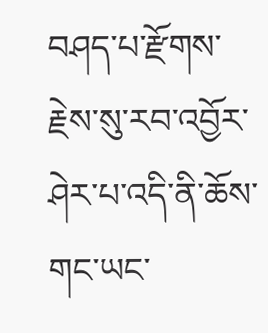བཤད་པ་རྫོགས་རྗེས་སུ་རབ་འབྱོར་ ཤེར་པ་འདི་ནི་ཆོས་གང་ཡང་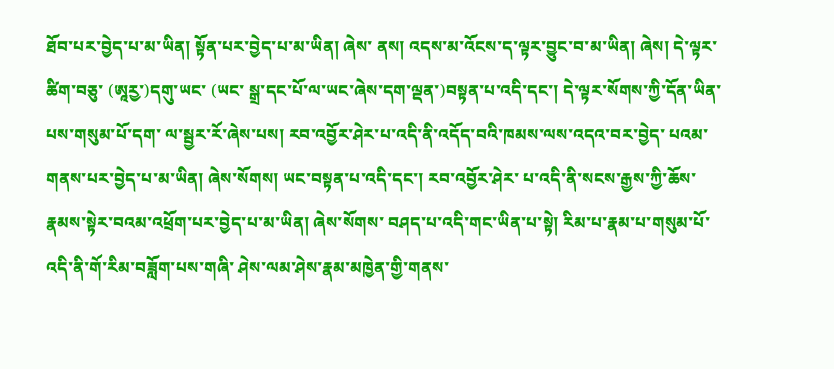ཐོབ་པར་བྱེད་པ་མ་ཡིན། སྟོན་པར་བྱེད་པ་མ་ཡིན། ཞེས་ ནས། འདས་མ་འོངས་ད་ལྟར་བྱུང་བ་མ་ཡིན། ཞེས། དེ་ལྟར་ཚིག་བཅུ་ (ཨཱརྱ་)དགུ་ཡང་ (ཡང་ སྒྲ་དང་པོ་ལ་ཡང་ཞེས་དག་ལྡན་)བསྟན་པ་འདི་དང་། དེ་ལྟར་སོགས་ཀྱི་དོན་ཡིན་པས་གསུམ་པོ་དག་ ལ་སྦྱར་རོ་ཞེས་པས། རབ་འབྱོར་ཤེར་པ་འདི་ནི་འདོད་བའི་ཁམས་ལས་འདའ་བར་བྱེད་ པའམ་གནས་པར་བྱེད་པ་མ་ཡིན། ཞེས་སོགས། ཡང་བསྟན་པ་འདི་དང་། རབ་འབྱོར་ཤེར་ པ་འདི་ནི་སངས་རྒྱས་ཀྱི་ཆོས་རྣམས་སྟེར་བའམ་འཕྲོག་པར་བྱེད་པ་མ་ཡིན། ཞེས་སོགས་ བཤད་པ་འདི་གང་ཡིན་པ་སྟེ། རིམ་པ་རྣམ་པ་གསུམ་པོ་འདི་ནི་གོ་རིམ་བཟློག་པས་གཞི་ ཤེས་ལམ་ཤེས་རྣམ་མཁྱེན་གྱི་གནས་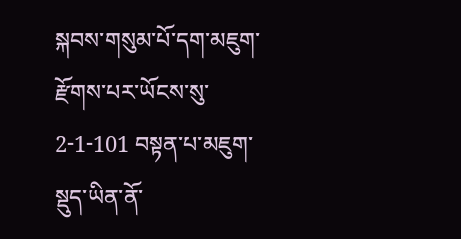སྐབས་གསུམ་པོ་དག་མཇུག་རྫོགས་པར་ཡོངས་སུ་ 2-1-101 བསྟན་པ་མཇུག་སྡུད་ཡིན་ནོ་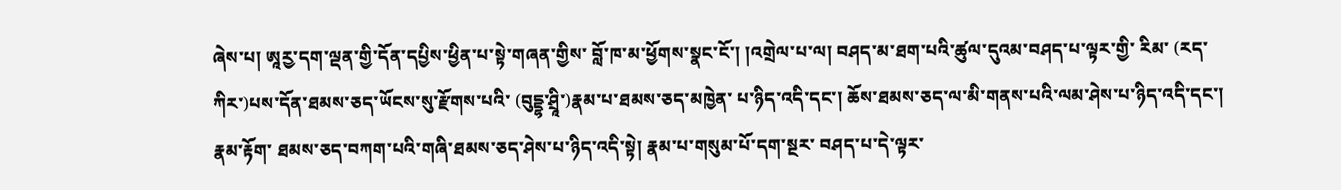ཞེས་པ། ཨཱརྱ་དག་ལྡན་གྱི་དོན་དཔྱིས་ཕྱིན་པ་སྟེ་གཞན་གྱིས་ བློ་ཁ་མ་ཕྱོགས་སྣང་ངོ་། །འགྲེལ་པ་ལ། བཤད་མ་ཐག་པའི་ཚུལ་དུའམ་བཤད་པ་ལྟར་གྱི་ རིམ་ (རད་ཀིར་)པས་དོན་ཐམས་ཅད་ཡོངས་སུ་རྫོགས་པའི་ (བུདྡྷ་ཤྲཱི་)རྣམ་པ་ཐམས་ཅད་མཁྱེན་ པ་ཉིད་འདི་དང་། ཆོས་ཐམས་ཅད་ལ་མི་གནས་པའི་ལམ་ཤེས་པ་ཉིད་འདི་དང་། རྣམ་རྟོག་ ཐམས་ཅད་བཀག་པའི་གཞི་ཐམས་ཅད་ཤེས་པ་ཉིད་འདི་སྟེ། རྣམ་པ་གསུམ་པོ་དག་སྔར་ བཤད་པ་དེ་ལྟར་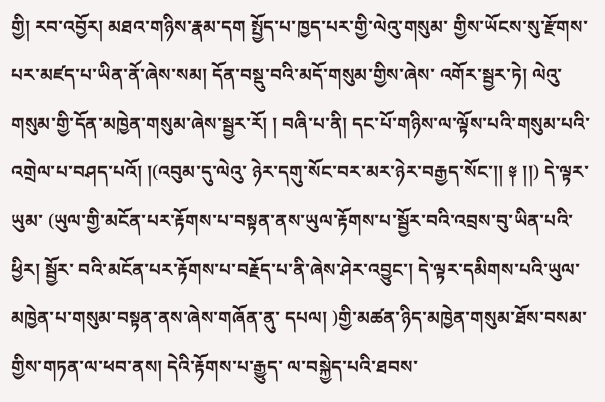གྱི། རབ་འབྱོར། མཐའ་གཉིས་རྣམ་དག སྤྱོད་པ་ཁྱད་པར་གྱི་ལེའུ་གསུམ་ གྱིས་ཡོངས་སུ་རྫོགས་པར་མཛད་པ་ཡིན་ནོ་ཞེས་སམ། དོན་བསྡུ་བའི་མདོ་གསུམ་གྱིས་ཞེས་ འགོར་སྦྱར་ཏེ། ལེའུ་གསུམ་གྱི་དོན་མཁྱེན་གསུམ་ཞེས་སྦྱར་རོ། ། བཞི་པ་ནི། དང་པོ་གཉིས་ལ་ལྟོས་པའི་གསུམ་པའི་འགྲེལ་པ་བཤད་པའོ། །(འབུམ་དུ་ལེའུ་ ཉེར་དགུ་སོང་བར་མར་ཉེར་བརྒྱད་སོང་།། ༈ །།) དེ་ལྟར་ཡུམ་ (ཡུལ་གྱི་མངོན་པར་རྟོགས་པ་བསྟན་ནས་ཡུལ་རྟོགས་པ་སྦྱོར་བའི་འབྲས་བུ་ཡིན་པའི་ཕྱིར། སྦྱོར་ བའི་མངོན་པར་རྟོགས་པ་བརྗོད་པ་ནི་ཞེས་ཤེར་འབྱུང་། དེ་ལྟར་དམིགས་པའི་ཡུལ་མཁྱེན་པ་གསུམ་བསྟན་ནས་ཞེས་གཞོན་ནུ་ དཔལ། )གྱི་མཚན་ཉིད་མཁྱེན་གསུམ་ཐོས་བསམ་གྱིས་གཏན་ལ་ཕབ་ནས། དེའི་རྟོགས་པ་རྒྱུད་ ལ་བསྐྱེད་པའི་ཐབས་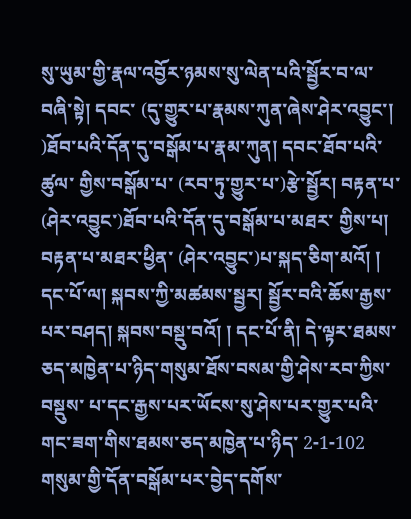སུ་ཡུམ་གྱི་རྣལ་འབྱོར་ཉམས་སུ་ལེན་པའི་སྦྱོར་བ་ལ་བཞི་སྟེ། དབང་ (དུ་གྱུར་པ་རྣམས་ཀུན་ཞེས་ཤེར་འབྱུང་། )ཐོབ་པའི་དོན་དུ་བསྒོམ་པ་རྣམ་ཀུན། དབང་ཐོབ་པའི་ཚུལ་ གྱིས་བསྒོམ་པ་ (རབ་ཏུ་གྱུར་པ་)རྩེ་སྦྱོར། བརྟན་པ་ (ཤེར་འབྱུང་)ཐོབ་པའི་དོན་དུ་བསྒོམ་པ་མཐར་ གྱིས་པ། བརྟན་པ་མཐར་ཕྱིན་ (ཤེར་འབྱུང་)པ་སྐད་ཅིག་མའོ། ། དང་པོ་ལ། སྐབས་ཀྱི་མཚམས་སྦྱར། སྦྱོར་བའི་ཆོས་རྒྱས་པར་བཤད། སྐབས་བསྡུ་བའོ། ། དང་པོ་ནི། དེ་ལྟར་ཐམས་ཅད་མཁྱེན་པ་ཉིད་གསུམ་ཐོས་བསམ་གྱི་ཤེས་རབ་ཀྱིས་བསྡུས་ པ་དང་རྒྱས་པར་ཡོངས་སུ་ཤེས་པར་གྱུར་པའི་གང་ཟག་གིས་ཐམས་ཅད་མཁྱེན་པ་ཉིད་ 2-1-102 གསུམ་གྱི་དོན་བསྒོམ་པར་བྱེད་དགོས་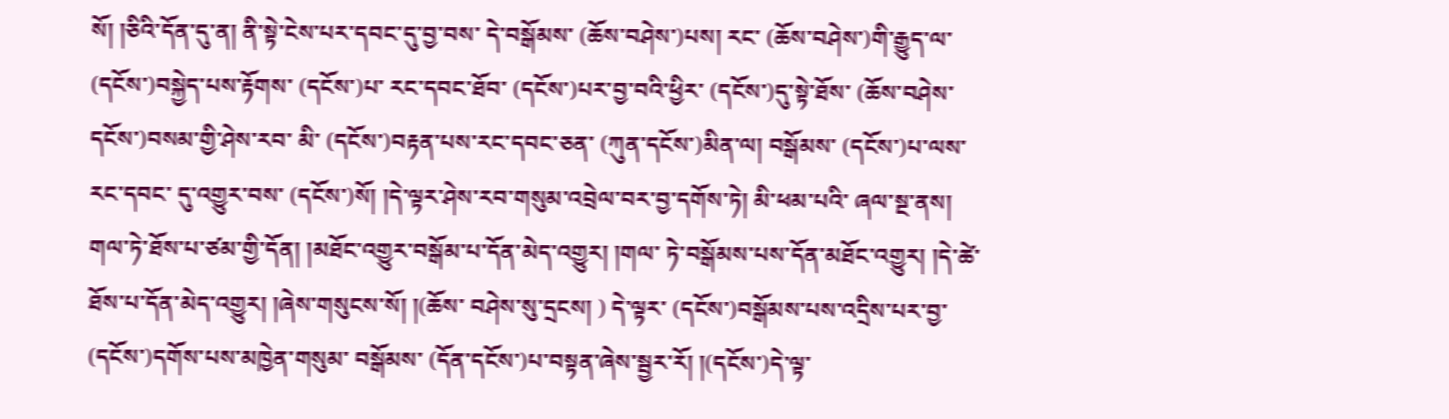སོ། །ཅིའི་དོན་དུ་ན། ནི་སྟེ་ངེས་པར་དབང་དུ་བྱ་བས་ དེ་བསྒོམས་ (ཆོས་བཤེས་)པས། རང་ (ཆོས་བཤེས་)གི་རྒྱུད་ལ་ (དངོས་)བསྐྱེད་པས་རྟོགས་ (དངོས་)པ་ རང་དབང་ཐོབ་ (དངོས་)པར་བྱ་བའི་ཕྱིར་ (དངོས་)དུ་སྟེ་ཐོས་ (ཆོས་བཤེས་དངོས་)བསམ་གྱི་ཤེས་རབ་ མི་ (དངོས་)བརྟན་པས་རང་དབང་ཅན་ (ཀུན་དངོས་)མིན་ལ། བསྒོམས་ (དངོས་)པ་ལས་རང་དབང་ དུ་འགྱུར་བས་ (དངོས་)སོ། །དེ་ལྟར་ཤེས་རབ་གསུམ་འབྲེལ་བར་བྱ་དགོས་ཏེ། མི་ཕམ་པའི་ ཞལ་སྔ་ནས། གལ་ཏེ་ཐོས་པ་ཙམ་གྱི་དོན། །མཐོང་འགྱུར་བསྒོམ་པ་དོན་མེད་འགྱུར། །གལ་ ཏེ་བསྒོམས་པས་དོན་མཐོང་འགྱུར། །དེ་ཚེ་ཐོས་པ་དོན་མེད་འགྱུར། །ཞེས་གསུངས་སོ། །(ཆོས་ བཤེས་སུ་དྲངས། ) དེ་ལྟར་ (དངོས་)བསྒོམས་པས་འདྲིས་པར་བྱ་ (དངོས་)དགོས་པས་མཁྱེན་གསུམ་ བསྒོམས་ (དོན་དངོས་)པ་བསྟན་ཞེས་སྦྱར་རོ། །(དངོས་)དེ་ལྟ་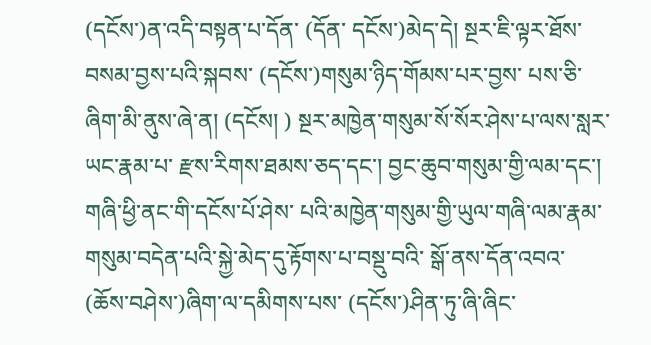(དངོས་)ན་འདི་བསྟན་པ་དོན་ (དོན་ དངོས་)མེད་དེ། སྔར་ཇི་ལྟར་ཐོས་བསམ་བྱས་པའི་སྐབས་ (དངོས་)གསུམ་ཉིད་གོམས་པར་བྱས་ པས་ཅི་ཞིག་མི་ནུས་ཞེ་ན། (དངོས། ) སྔར་མཁྱེན་གསུམ་སོ་སོར་ཤེས་པ་ལས་སླར་ཡང་རྣམ་པ་ རྫས་རིགས་ཐམས་ཅད་དང་། བྱང་ཆུབ་གསུམ་གྱི་ལམ་དང་། གཞི་ཕྱི་ནང་གི་དངོས་པོ་ཤེས་ པའི་མཁྱེན་གསུམ་གྱི་ཡུལ་གཞི་ལམ་རྣམ་གསུམ་བདེན་པའི་སྐྱེ་མེད་དུ་རྟོགས་པ་བསྡུ་བའི་ སྒོ་ནས་དོན་འབའ་ (ཆོས་བཤེས་)ཞིག་ལ་དམིགས་པས་ (དངོས་)ཤིན་ཏུ་ཞི་ཞིང་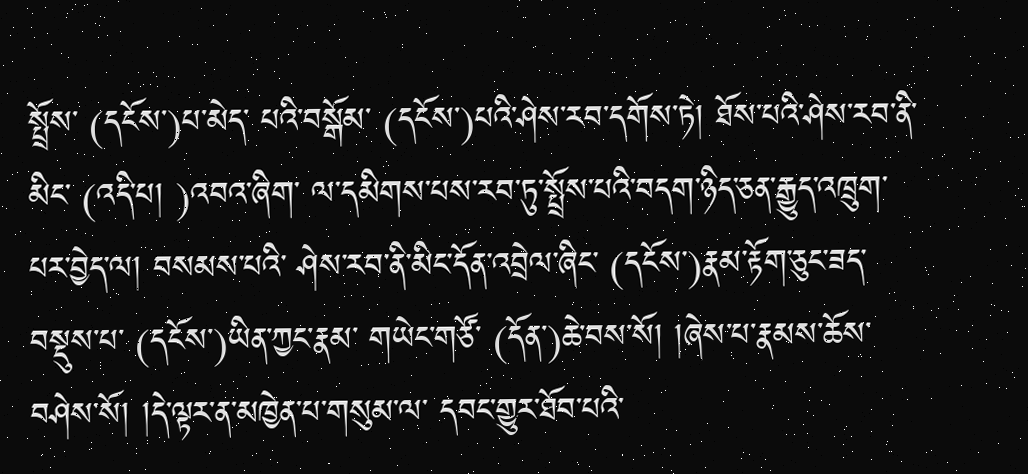སྤྲོས་ (དངོས་)པ་མེད་ པའི་བསྒོམ་ (དངོས་)པའི་ཤེས་རབ་དགོས་ཏེ། ཐོས་པའི་ཤེས་རབ་ནི་མིང་ (འདི་པ། )འབའ་ཞིག་ ལ་དམིགས་པས་རབ་ཏུ་སྤྲོས་པའི་བདག་ཉིད་ཅན་རྒྱུད་འཁྲུག་པར་བྱེད་ལ། བསམས་པའི་ ཤེས་རབ་ནི་མིང་དོན་འབྲེལ་ཞིང་ (དངོས་)རྣམ་རྟོག་ཅུང་ཟད་བསྡུས་པ་ (དངོས་)ཡིན་ཀྱང་རྣམ་ གཡེང་གཙོ་ (དོན་)ཆེ་བས་སོ། །ཞེས་པ་རྣམས་ཆོས་བཤེས་སོ། །དེ་ལྟར་ན་མཁྱེན་པ་གསུམ་ལ་ དབང་གྱུར་ཐོབ་པའི་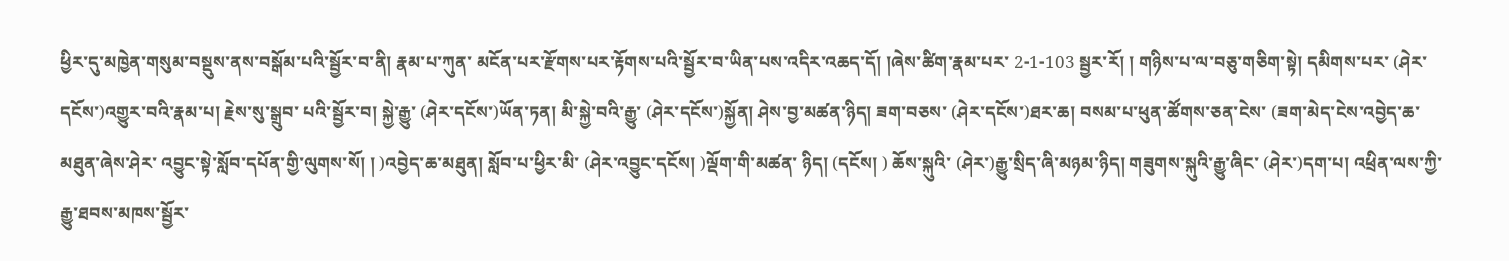ཕྱིར་དུ་མཁྱེན་གསུམ་བསྡུས་ནས་བསྒོམ་པའི་སྦྱོར་བ་ནི། རྣམ་པ་ཀུན་ མངོན་པར་རྫོགས་པར་རྟོགས་པའི་སྦྱོར་བ་ཡིན་པས་འདིར་འཆད་དོ། །ཞེས་ཚིག་རྣམ་པར་ 2-1-103 སྦྱར་རོ། ། གཉིས་པ་ལ་བཅུ་གཅིག་སྟེ། དམིགས་པར་ (ཤེར་དངོས་)འགྱུར་བའི་རྣམ་པ། རྗེས་སུ་སྒྲུབ་ པའི་སྦྱོར་བ། སྐྱེ་རྒྱུ་ (ཤེར་དངོས་)ཡོན་ཏན། མི་སྐྱེ་བའི་རྒྱུ་ (ཤེར་དངོས་)སྐྱོན། ཤེས་བྱ་མཚན་ཉིད། ཟག་བཅས་ (ཤེར་དངོས་)ཐར་ཆ། བསམ་པ་ཕུན་ཚོགས་ཅན་ངེས་ (ཟག་མེད་ངེས་འབྱེད་ཆ་མཐུན་ཞེས་ཤེར་ འབྱུང་སྟེ་སློབ་དཔོན་གྱི་ལུགས་སོ། ། )འབྱེད་ཆ་མཐུན། སློབ་པ་ཕྱིར་མི་ (ཤེར་འབྱུང་དངོས། )ལྡོག་གི་མཚན་ ཉིད། (དངོས། ) ཆོས་སྐུའི་ (ཤེར་)རྒྱུ་སྲིད་ཞི་མཉམ་ཉིད། གཟུགས་སྐུའི་རྒྱུ་ཞིང་ (ཤེར་)དག་པ། འཕྲིན་ལས་ཀྱི་རྒྱུ་ཐབས་མཁས་སྦྱོར་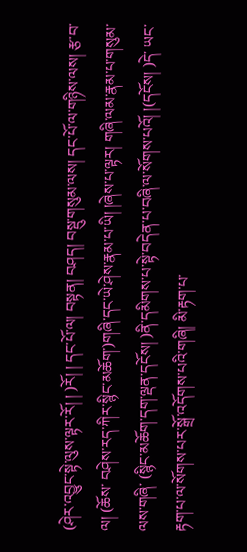(ཤེར་འབྱུང་སྟེ་ལུས་ལྟར་རོ། ། )རོ། ། དང་པོ་ལ། བསྟན། བཤད། བསྡུ་གསུམ་ལས། དང་པོ་ལ་གཉིས་ལས། རྩ་བ་ལ། (ཆོས་ བཤེས་རད་ཀིར་སྙིང་མཆོག་)གཞི་དང་ཡེ་ཤེས་རྣམ་པ་ཡི། །ཞེས་པ་ལྟར། གཞི་ལམ་རྣམ་པ་གསུམ་ ལས་གཞི་ (སྙིང་མཆོག་དག་ལྡན་དངོས། )ནི་དམིགས་པ་སྟེ་བདེན་པ་བཞི་ལ་སོགས་པའོ། །(དངོས། )དེ་ ཡང་རྟག་པ་ལ་སོགས་པར་སྒྲོ་འདོགས་པའི་གཞི། མི་རྟག་པ་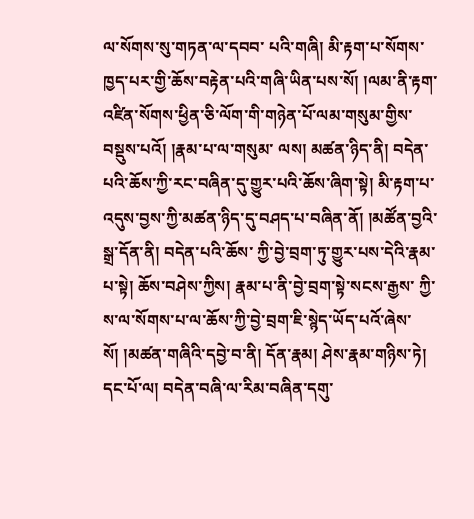ལ་སོགས་སུ་གཏན་ལ་དབབ་ པའི་གཞི། མི་རྟག་པ་སོགས་ཁྱད་པར་གྱི་ཆོས་བརྟེན་པའི་གཞི་ཡིན་པས་སོ། །ལམ་ནི་རྟག་ འཛིན་སོགས་ཕྱིན་ཅི་ལོག་གི་གཉེན་པོ་ལམ་གསུམ་གྱིས་བསྡུས་པའོ། །རྣམ་པ་ལ་གསུམ་ ལས། མཚན་ཉིད་ནི། བདེན་པའི་ཆོས་ཀྱི་རང་བཞིན་དུ་གྱུར་པའི་ཆོས་ཞིག་སྟེ། མི་རྟག་པ་ འདུས་བྱས་ཀྱི་མཚན་ཉིད་དུ་བཤད་པ་བཞིན་ནོ། །མཚོན་བྱའི་སྒྲ་དོན་ནི། བདེན་པའི་ཆོས་ ཀྱི་བྱེ་བྲག་ཏུ་གྱུར་པས་དེའི་རྣམ་པ་སྟེ། ཆོས་བཤེས་ཀྱིས། རྣམ་པ་ནི་བྱེ་བྲག་སྟེ་སངས་རྒྱས་ ཀྱི་ས་ལ་སོགས་པ་ལ་ཆོས་ཀྱི་བྱེ་བྲག་ཇི་སྙེད་ཡོད་པའོ་ཞེས་སོ། །མཚན་གཞིའི་དབྱེ་བ་ནི། དོན་རྣམ། ཤེས་རྣམ་གཉིས་ཏེ། དང་པོ་ལ། བདེན་བཞི་ལ་རིམ་བཞིན་དགུ་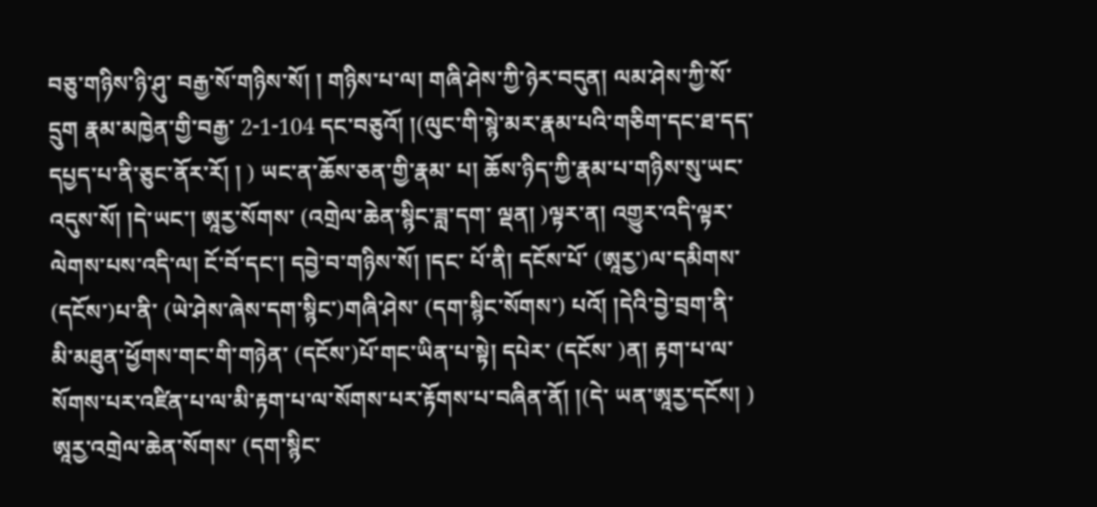བཅུ་གཉིས་ཉི་ཤུ་ བརྒྱ་སོ་གཉིས་སོ། ། གཉིས་པ་ལ། གཞི་ཤེས་ཀྱི་ཉེར་བདུན། ལམ་ཤེས་ཀྱི་སོ་དྲུག རྣམ་མཁྱེན་གྱི་བརྒྱ་ 2-1-104 དང་བཅུའོ། །(ལུང་གི་སྙེ་མར་རྣམ་པའི་གཅིག་དང་ཐ་དད་དཔྱད་པ་ནི་ཅུང་ནོར་རོ། ། ) ཡང་ན་ཆོས་ཅན་གྱི་རྣམ་ པ། ཆོས་ཉིད་ཀྱི་རྣམ་པ་གཉིས་སུ་ཡང་འདུས་སོ། །དེ་ཡང་། ཨཱརྱ་སོགས་ (འགྲེལ་ཆེན་སྙིང་ཟླ་དག་ ལྡན། )ལྟར་ན། འགྱུར་འདི་ལྟར་ལེགས་པས་འདི་ལ། ངོ་བོ་དང་། དབྱེ་བ་གཉིས་སོ། །དང་ པོ་ནི། དངོས་པོ་ (ཨཱརྱ་)ལ་དམིགས་ (དངོས་)པ་ནི་ (ཡེ་ཤེས་ཞེས་དག་སྙིང་)གཞི་ཤེས་ (དག་སྙིང་སོགས་) པའོ། །དེའི་བྱེ་བྲག་ནི་མི་མཐུན་ཕྱོགས་གང་གི་གཉེན་ (དངོས་)པོ་གང་ཡིན་པ་སྟེ། དཔེར་ (དངོས་ )ན། རྟག་པ་ལ་སོགས་པར་འཛིན་པ་ལ་མི་རྟག་པ་ལ་སོགས་པར་རྟོགས་པ་བཞིན་ནོ། །(དེ་ ཡན་ཨཱརྱ་དངོས། ) ཨཱརྱ་འགྲེལ་ཆེན་སོགས་ (དག་སྙིང་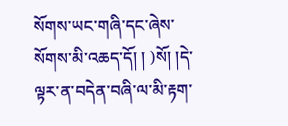སོགས་ཡང་གཞི་དང་ཞེས་སོགས་མི་འཆད་དོ། ། )སོ། །དེ་ ལྟར་ན་བདེན་བཞི་ལ་མི་རྟག་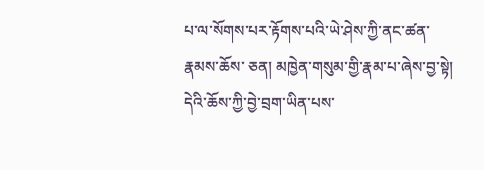པ་ལ་སོགས་པར་རྟོགས་པའི་ཡེ་ཤེས་ཀྱི་ནང་ཚན་རྣམས་ཆོས་ ཅན། མཁྱེན་གསུམ་གྱི་རྣམ་པ་ཞེས་བྱ་སྟེ། དེའི་ཆོས་ཀྱི་བྱེ་བྲག་ཡིན་པས་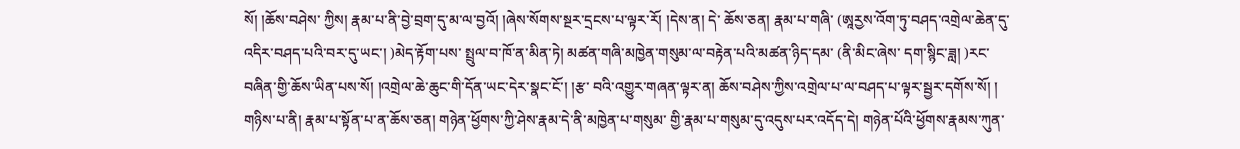སོ། །ཆོས་བཤེས་ ཀྱིས། རྣམ་པ་ནི་བྱེ་བྲག་དུ་མ་ལ་བྱའོ། །ཞེས་སོགས་སྔར་དྲངས་པ་ལྟར་རོ། །དེས་ན། དེ་ ཆོས་ཅན། རྣམ་པ་གཞི་ (ཨཱརྱས་འོག་ཏུ་བཤད་འགྲེལ་ཆེན་དུ་འདིར་བཤད་པའི་བར་དུ་ཡང་། )མེད་རྟོག་པས་ སྤྲུལ་བ་ཁོ་ན་མིན་ཏེ། མཚན་གཞི་མཁྱེན་གསུམ་ལ་བརྟེན་པའི་མཚན་ཉིད་དམ་ (ནི་མིང་ཞེས་ དག་སྙིང་ཟླ། )རང་བཞིན་གྱི་ཆོས་ཡིན་པས་སོ། །འགྲེལ་ཆེ་ཆུང་གི་དོན་ཡང་དེར་སྣང་ངོ་། །རྩ་ བའི་འགྱུར་གཞན་ལྟར་ན། ཆོས་བཤེས་ཀྱིས་འགྲེལ་པ་ལ་བཤད་པ་ལྟར་སྦྱར་དགོས་སོ། ། གཉིས་པ་ནི། རྣམ་པ་སྟོན་པ་ན་ཆོས་ཅན། གཉེན་ཕྱོགས་ཀྱི་ཤེས་རྣམ་དེ་ནི་མཁྱེན་པ་གསུམ་ གྱི་རྣམ་པ་གསུམ་དུ་འདུས་པར་འདོད་དེ། གཉེན་པོའི་ཕྱོགས་རྣམས་ཀུན་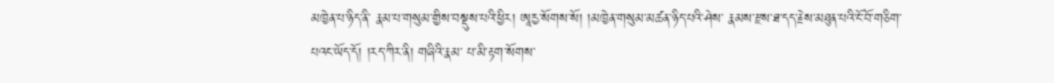མཁྱེན་པ་ཉིད་ནི་ རྣམ་པ་གསུམ་གྱིས་བསྡུས་པའི་ཕྱིར། ཨཱརྱ་སོགས་སོ། །མཁྱེན་གསུམ་མཚན་ཉིད་པའི་ཤེས་ རྣམས་རྫས་ཐ་དད་རྗེས་མཐུན་པའི་ངོ་བོ་གཅིག་པའང་ཡོད་དོ། །རད་ཀིར་ནི། གཞིའི་རྣམ་ པ་མི་རྟག་སོགས་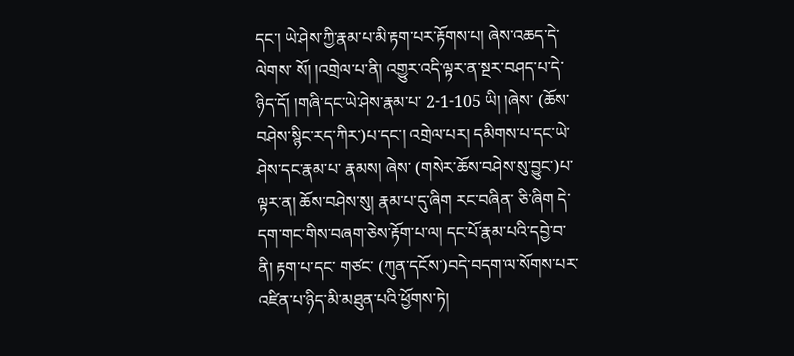དང་། ཡེ་ཤེས་ཀྱི་རྣམ་པ་མི་རྟག་པར་རྟོགས་པ། ཞེས་འཆད་དེ་ལེགས་ སོ། །འགྲེལ་པ་ནི། འགྱུར་འདི་ལྟར་ན་སྔར་བཤད་པ་དེ་ཉིད་དོ། །གཞི་དང་ཡེ་ཤེས་རྣམ་པ་ 2-1-105 ཡི། །ཞེས་ (ཆོས་བཤེས་སྙིང་རད་ཀིར་)པ་དང་། འགྲེལ་པར། དམིགས་པ་དང་ཡེ་ཤེས་དང་རྣམ་པ་ རྣམས། ཞེས་ (གསེར་ཆོས་བཤེས་སུ་བྱུང་)པ་ལྟར་ན། ཆོས་བཤེས་སུ། རྣམ་པ་དུ་ཞིག རང་བཞིན་ ཅི་ཞིག དེ་དག་གང་གིས་བཞག་ཅེས་རྟོག་པ་ལ། དང་པོ་རྣམ་པའི་དབྱེ་བ་ནི། རྟག་པ་དང་ གཙང་ (ཀུན་དངོས་)བདེ་བདག་ལ་སོགས་པར་འཛིན་པ་ཉིད་མི་མཐུན་པའི་ཕྱོགས་ཏེ།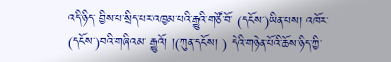འདི་ཉིད་ བྱིས་པ་སྲིད་པར་འཁྱམ་པའི་རྒྱུའི་གཙོ་བོ་ (དངོས་)ཡིན་པས། འཁོར་ (དངོས་)བའི་གཞིའམ་ རྒྱུའོ། །(ཀུན་དངོས། ) དེའི་གཉེན་པོའི་ཆོས་ཉིད་ཀྱི་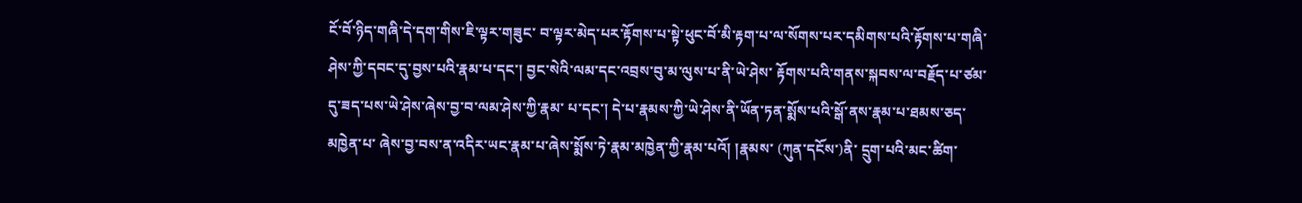ངོ་བོ་ཉིད་གཞི་དེ་དག་གིས་ཇི་ལྟར་གཟུང་ བ་ལྟར་མེད་པར་རྟོགས་པ་སྟེ་ཕུང་བོ་མི་རྟག་པ་ལ་སོགས་པར་དམིགས་པའི་རྟོགས་པ་གཞི་ ཤེས་ཀྱི་དབང་དུ་བྱས་པའི་རྣམ་པ་དང་། བྱང་སེའི་ལམ་དང་འབྲས་བུ་མ་ལུས་པ་ནི་ཡེ་ཤེས་ རྟོགས་པའི་གནས་སྐབས་ལ་བརྗོད་པ་ཙམ་དུ་ཟད་པས་ཡེ་ཤེས་ཞེས་བྱ་བ་ལམ་ཤེས་ཀྱི་རྣམ་ པ་དང་། དེ་པ་རྣམས་ཀྱི་ཡེ་ཤེས་ནི་ཡོན་ཏན་སྨོས་པའི་སྒོ་ནས་རྣམ་པ་ཐམས་ཅད་མཁྱེན་པ་ ཞེས་བྱ་བས་ན་འདིར་ཡང་རྣམ་པ་ཞེས་སྨོས་ཏེ་རྣམ་མཁྱེན་ཀྱི་རྣམ་པའོ། །རྣམས་ (ཀུན་དངོས་)ནི་ དྲུག་པའི་མང་ཚིག་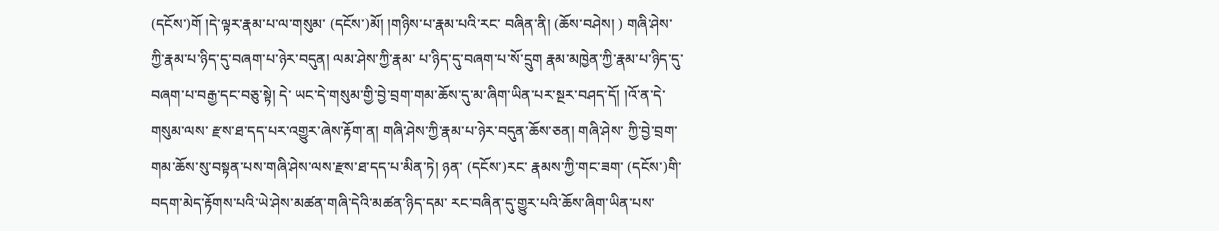(དངོས་)གོ །དེ་ལྟར་རྣམ་པ་ལ་གསུམ་ (དངོས་)མོ། །གཉིས་པ་རྣམ་པའི་རང་ བཞིན་ནི། (ཆོས་བཤེས། ) གཞི་ཤེས་ཀྱི་རྣམ་པ་ཉིད་དུ་བཞག་པ་ཉེར་བདུན། ལམ་ཤེས་ཀྱི་རྣམ་ པ་ཉིད་དུ་བཞག་པ་སོ་དྲུག རྣམ་མཁྱེན་ཀྱི་རྣམ་པ་ཉིད་དུ་བཞག་པ་བརྒྱ་དང་བཅུ་སྟེ། དེ་ ཡང་དེ་གསུམ་གྱི་བྱེ་བྲག་གམ་ཆོས་དུ་མ་ཞིག་ཡིན་པར་སྔར་བཤད་དོ། །འོ་ན་དེ་གསུམ་ལས་ རྫས་ཐ་དད་པར་འགྱུར་ཞེས་རྟོག་ན། གཞི་ཤེས་ཀྱི་རྣམ་པ་ཉེར་བདུན་ཆོས་ཅན། གཞི་ཤེས་ ཀྱི་བྱེ་བྲག་གམ་ཆོས་སུ་བསྟན་པས་གཞི་ཤེས་ལས་རྫས་ཐ་དད་པ་མིན་ཏེ། ཉན་ (དངོས་)རང་ རྣམས་ཀྱི་གང་ཟག་ (དངོས་)གི་བདག་མེད་རྟོགས་པའི་ཡེ་ཤེས་མཚན་གཞི་དེའི་མཚན་ཉིད་དམ་ རང་བཞིན་དུ་གྱུར་པའི་ཆོས་ཞིག་ཡིན་པས་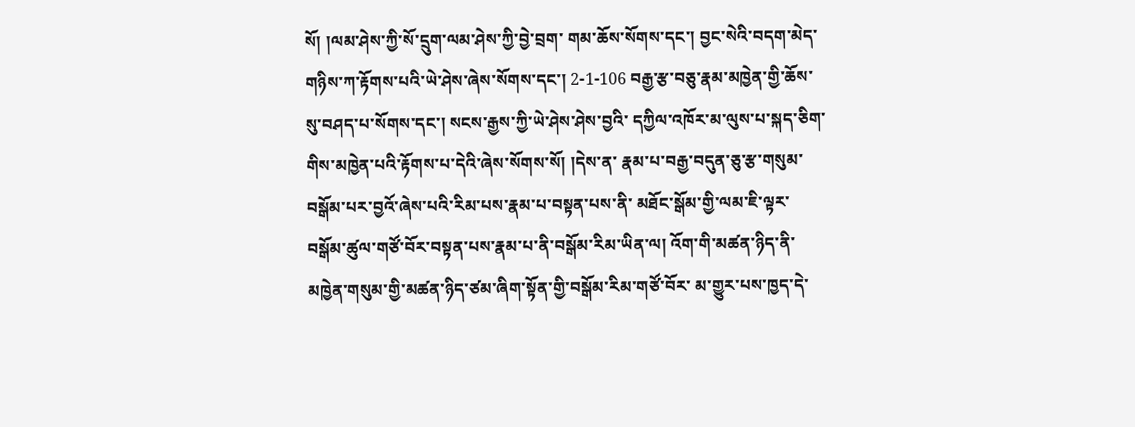སོ། །ལམ་ཤེས་ཀྱི་སོ་དྲུག་ལམ་ཤེས་ཀྱི་བྱེ་བྲག་ གམ་ཆོས་སོགས་དང་། བྱང་སེའི་བདག་མེད་གཉིས་ཀ་རྟོགས་པའི་ཡེ་ཤེས་ཞེས་སོགས་དང་། 2-1-106 བརྒྱ་རྩ་བཅུ་རྣམ་མཁྱེན་གྱི་ཆོས་སུ་བཤད་པ་སོགས་དང་། སངས་རྒྱས་ཀྱི་ཡེ་ཤེས་ཤེས་བྱའི་ དཀྱིལ་འཁོར་མ་ལུས་པ་སྐད་ཅིག་གིས་མཁྱེན་པའི་རྟོགས་པ་དེའི་ཞེས་སོགས་སོ། །དེས་ན་ རྣམ་པ་བརྒྱ་བདུན་ཅུ་རྩ་གསུམ་བསྒོམ་པར་བྱའོ་ཞེས་པའི་རིམ་པས་རྣམ་པ་བསྟན་པས་ནི་ མཐོང་སྒོམ་གྱི་ལམ་ཇི་ལྟར་བསྒོམ་ཚུལ་གཙོ་བོར་བསྟན་པས་རྣམ་པ་ནི་བསྒོམ་རིམ་ཡིན་ལ། འོག་གི་མཚན་ཉིད་ནི་མཁྱེན་གསུམ་གྱི་མཚན་ཉིད་ཙམ་ཞིག་སྟོན་གྱི་བསྒོམ་རིམ་གཙོ་བོར་ མ་གྱུར་པས་ཁྱད་དེ་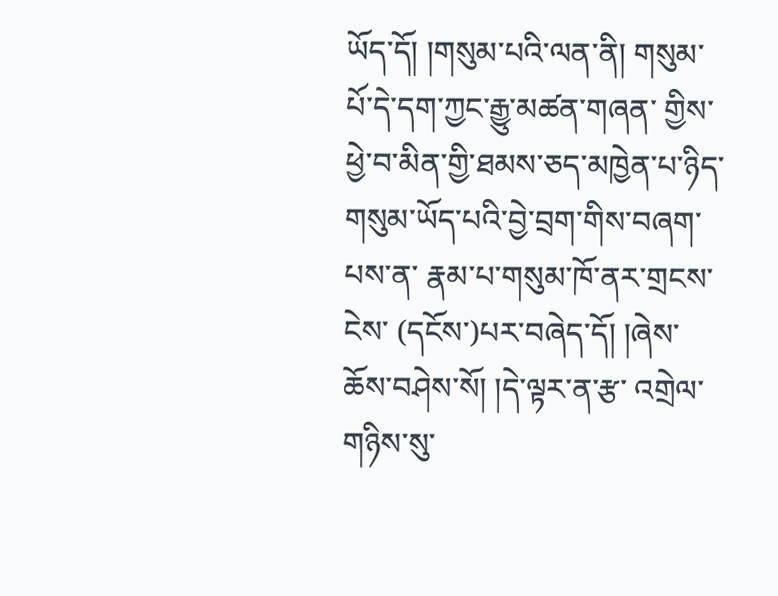ཡོད་དོ། །གསུམ་པའི་ལན་ནི། གསུམ་པོ་དེ་དག་ཀྱང་རྒྱུ་མཚན་གཞན་ གྱིས་ཕྱེ་བ་མིན་གྱི་ཐམས་ཅད་མཁྱེན་པ་ཉིད་གསུམ་ཡོད་པའི་བྱེ་བྲག་གིས་བཞག་པས་ན་ རྣམ་པ་གསུམ་ཁོ་ནར་གྲངས་ངེས་ (དངོས་)པར་བཞེད་དོ། །ཞེས་ཆོས་བཤེས་སོ། །དེ་ལྟར་ན་རྩ་ འགྲེལ་གཉིས་སུ་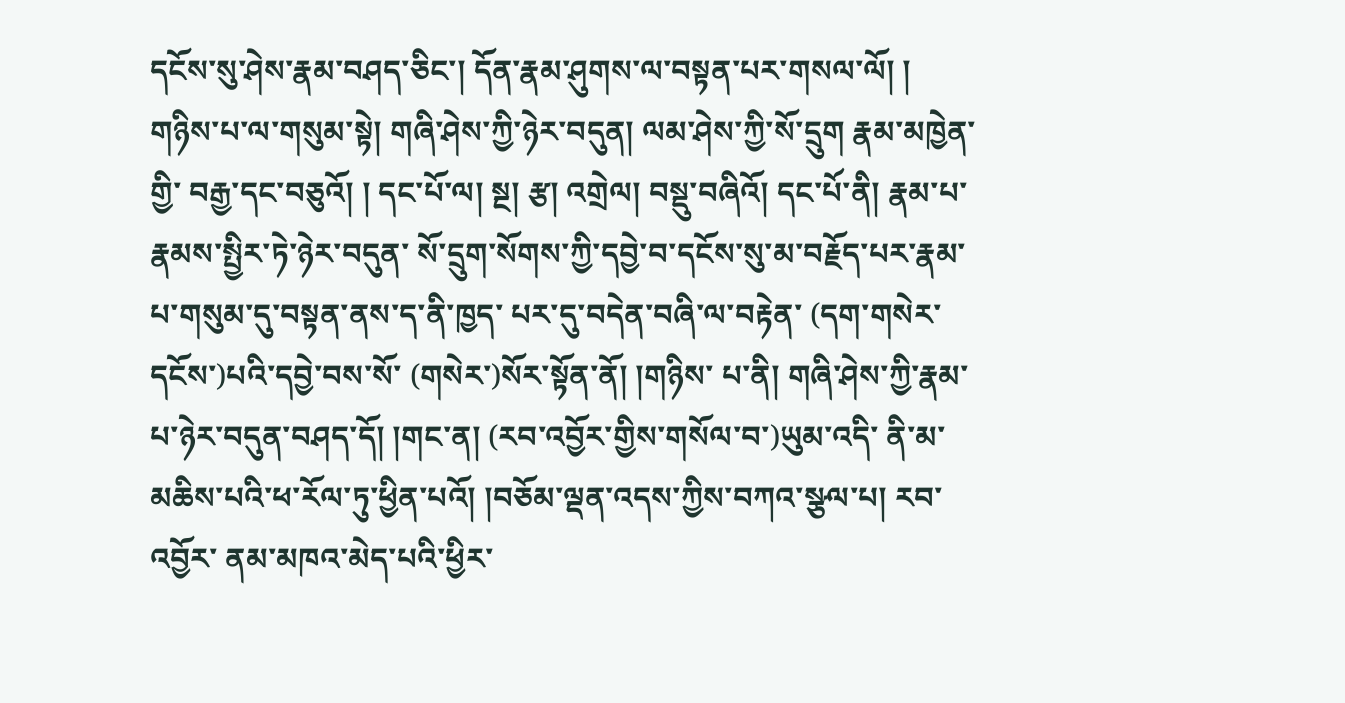དངོས་སུ་ཤེས་རྣམ་བཤད་ཅིང་། དོན་རྣམ་ཤུགས་ལ་བསྟན་པར་གསལ་ལོ། ། གཉིས་པ་ལ་གསུམ་སྟེ། གཞི་ཤེས་ཀྱི་ཉེར་བདུན། ལམ་ཤེས་ཀྱི་སོ་དྲུག རྣམ་མཁྱེན་གྱི་ བརྒྱ་དང་བཅུའོ། ། དང་པོ་ལ། སྔ། རྩ། འགྲེལ། བསྡུ་བཞིའོ། དང་པོ་ནི། རྣམ་པ་རྣམས་སྤྱིར་ཏེ་ཉེར་བདུན་ སོ་དྲུག་སོགས་ཀྱི་དབྱེ་བ་དངོས་སུ་མ་བརྗོད་པར་རྣམ་པ་གསུམ་དུ་བསྟན་ནས་ད་ནི་ཁྱད་ པར་དུ་བདེན་བཞི་ལ་བརྟེན་ (དག་གསེར་དངོས་)པའི་དབྱེ་བས་སོ་ (གསེར་)སོར་སྟོན་ནོ། །གཉིས་ པ་ནི། གཞི་ཤེས་ཀྱི་རྣམ་པ་ཉེར་བདུན་བཤད་དོ། །གང་ན། (རབ་འབྱོར་གྱིས་གསོལ་བ་)ཡུམ་འདི་ ནི་མ་མཆིས་པའི་ཕ་རོལ་ཏུ་ཕྱིན་པའོ། །བཅོམ་ལྡན་འདས་ཀྱིས་བཀའ་སྩལ་པ། རབ་འབྱོར་ ནམ་མཁའ་མེད་པའི་ཕྱིར་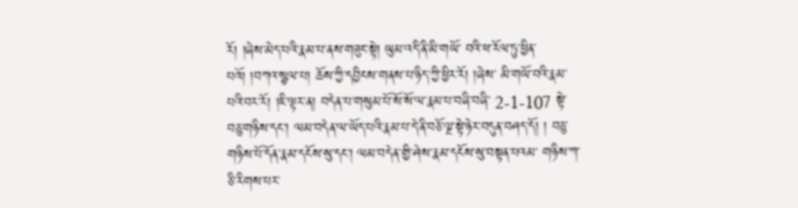རོ། །ཞེས་མེད་པའི་རྣམ་པ་ནས་གཟུང་སྟེ། ཡུམ་འདི་ནི་མི་གཡོ་ བའི་ཕ་རོལ་ཏུ་ཕྱིན་པའོ། །བཀའ་སྩལ་པ། ཆོས་ཀྱི་དབྱིངས་གནས་པ་ཉིད་ཀྱི་ཕྱིར་རོ། །ཞེས་ མི་གཡོ་བའི་རྣམ་པའི་བར་རོ། །ཇི་ལྟར་ན། བདེན་པ་གསུམ་པོ་སོ་སོ་ལ་རྣམ་པ་བཞི་བཞི་ 2-1-107 སྟེ་བཅུ་གཉིས་དང་། ལམ་བདེན་ལ་ཡོད་པའི་རྣམ་པ་དེ་ནི་བཅོ་ལྔ་སྟེ་ཉེར་བདུན་བཤད་དོ། ། བཅུ་གཉིས་པོ་དོན་རྣམ་དངོས་སུ་དང་། ལམ་བདེན་གྱི་ཤེས་རྣམ་དངོས་སུ་བསྟན་པའམ་ གཉིས་ཀ་ཅི་རིགས་པར་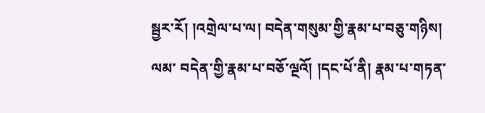སྦྱར་རོ། །འགྲེལ་པ་ལ། བདེན་གསུམ་གྱི་རྣམ་པ་བཅུ་གཉིས། ལམ་ བདེན་གྱི་རྣམ་པ་བཅོ་ལྔའོ། །དང་པོ་ནི། རྣམ་པ་གཏན་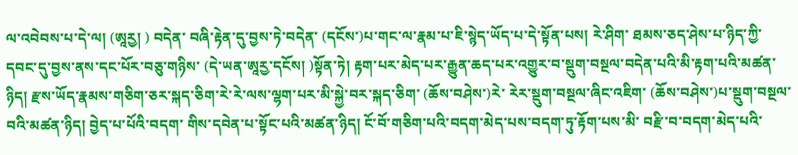ལ་འབེབས་པ་དེ་ལ། (ཨཱརྱ། ) བདེན་ བཞི་རྟེན་དུ་བྱས་ཏེ་བདེན་ (དངོས་)པ་གང་ལ་རྣམ་པ་ཇི་སྙེད་ཡོད་པ་དེ་སྟོན་པས། རེ་ཤིག་ ཐམས་ཅད་ཤེས་པ་ཉིད་ཀྱི་དབང་དུ་བྱས་ནས་དང་པོར་བཅུ་གཉིས་ (དེ་ཡན་ཨཱརྱ་དངོས། )སྟོན་ཏེ། རྟག་པར་མེད་པར་རྒྱུན་ཆད་པར་འགྱུར་བ་སྡུག་བསྔལ་བདེན་པའི་མི་རྟག་པའི་མཚན་ཉིད། རྫས་ཡོད་རྣམས་གཅིག་ཅར་སྐད་ཅིག་རེ་རེ་ལས་ལྷག་པར་མི་སྐྱེ་བར་སྐད་ཅིག་ (ཆོས་བཤེས་)རེ་ རེར་སྡུག་བསྔལ་ཞིང་འཇིག་ (ཆོས་བཤེས་)པ་སྡུག་བསྔལ་བའི་མཚན་ཉིད། བྱེད་པ་པོའི་བདག་ གིས་དབེན་པ་སྟོང་པའི་མཚན་ཉིད། ངོ་བོ་གཅིག་པའི་བདག་མེད་པས་བདག་ཏུ་རྟོག་པས་མི་ བརྫི་བ་བདག་མེད་པའི་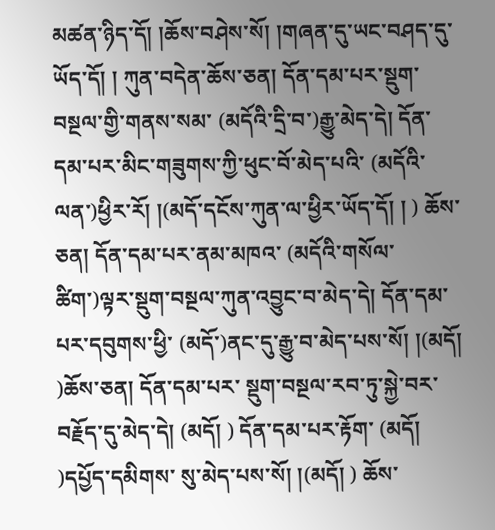མཚན་ཉིད་དོ། །ཆོས་བཤེས་སོ། །གཞན་དུ་ཡང་བཤད་དུ་ཡོད་དོ། ། ཀུན་བདེན་ཆོས་ཅན། དོན་དམ་པར་སྡུག་བསྔལ་གྱི་གནས་སམ་ (མདོའི་དྲི་བ་)རྒྱུ་མེད་དེ། དོན་ དམ་པར་མིང་གཟུགས་ཀྱི་ཕུང་བོ་མེད་པའི་ (མདོའི་ལན་)ཕྱིར་རོ། །(མདོ་དངོས་ཀུན་ལ་ཕྱིར་ཡོད་དོ། ། ) ཆོས་ཅན། དོན་དམ་པར་ནམ་མཁའ་ (མདོའི་གསོལ་ཚིག་)ལྟར་སྡུག་བསྔལ་ཀུན་འབྱུང་བ་མེད་དེ། དོན་དམ་པར་དབུགས་ཕྱི་ (མདོ་)ནང་དུ་རྒྱུ་བ་མེད་པས་སོ། །(མདོ། )ཆོས་ཅན། དོན་དམ་པར་ སྡུག་བསྔལ་རབ་ཏུ་སྐྱེ་བར་བརྗོད་དུ་མེད་དེ། (མདོ། ) དོན་དམ་པར་རྟོག་ (མདོ། )དཔྱོད་དམིགས་ སུ་མེད་པས་སོ། །(མདོ། ) ཆོས་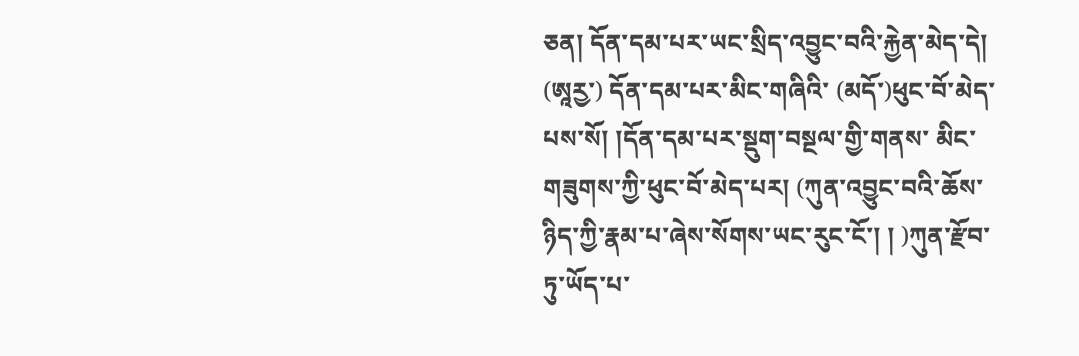ཅན། དོན་དམ་པར་ཡང་སྲིད་འབྱུང་བའི་རྐྱེན་མེད་དེ། (ཨཱརྱ་) དོན་དམ་པར་མིང་གཞིའི་ (མདོ་)ཕུང་བོ་མེད་པས་སོ། །དོན་དམ་པར་སྡུག་བསྔལ་གྱི་གནས་ མིང་གཟུགས་ཀྱི་ཕུང་བོ་མེད་པར། (ཀུན་འབྱུང་བའི་ཆོས་ཉིད་ཀྱི་རྣམ་པ་ཞེས་སོགས་ཡང་རུང་ངོ་། ། )ཀུན་རྫོབ་ ཏུ་ཡོད་པ་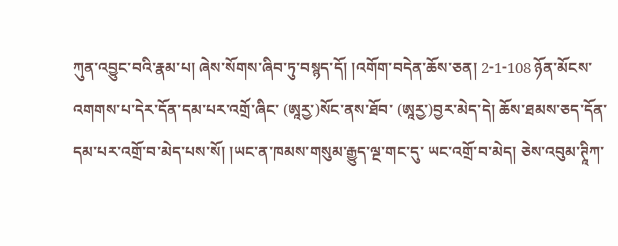ཀུན་འབྱུང་བའི་རྣམ་པ། ཞེས་སོགས་ཞིབ་ཏུ་བསྙད་དོ། །འགོག་བདེན་ཆོས་ཅན། 2-1-108 ཉོན་མོངས་འགགས་པ་དེར་དོན་དམ་པར་འགྲོ་ཞིང་ (ཨཱརྱ་)སོང་ནས་ཐོབ་ (ཨཱརྱ་)བྱར་མེད་དེ། ཆོས་ཐམས་ཅད་དོན་དམ་པར་འགྲོ་བ་མེད་པས་སོ། །ཡང་ན་ཁམས་གསུམ་རྒྱུད་ལྔ་གང་དུ་ ཡང་འགྲོ་བ་མེད། ཅེས་འབུམ་ཊཱིཀ་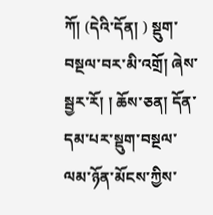ཀོ། (དེའི་དོན། ) སྡུག་བསྔལ་བར་མི་འགྲོ། ཞེས་སྦྱར་རོ། ། ཆོས་ཅན། དོན་དམ་པར་སྡུག་བསྔལ་ལམ་ཉོན་མོངས་ཀྱིས་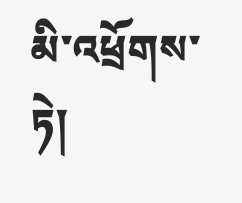མི་འཕྲོགས་ཏེ།